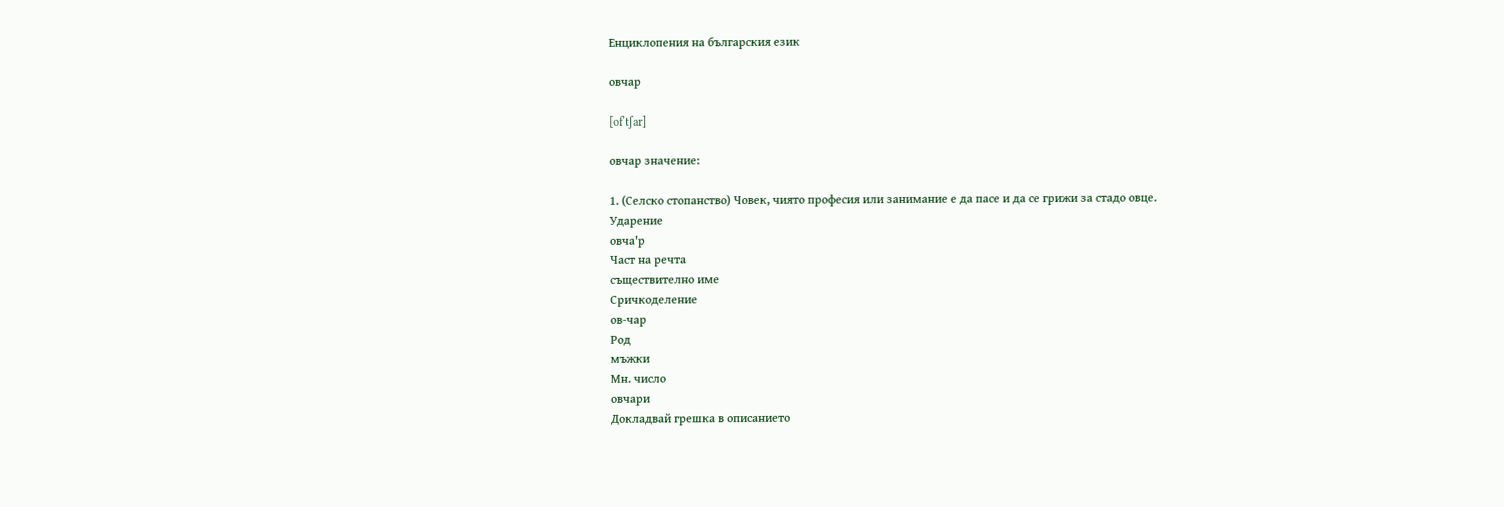Енциклопения на българския език

овчар

[ofˈtʃar]

овчар значение:

1. (Селско стопанство) Човек, чиято професия или занимание е да пасе и да се грижи за стадо овце.
Ударение
овча'р
Част на речта
съществително име
Сричкоделение
ов-чар
Род
мъжки
Мн. число
овчари
Докладвай грешка в описанието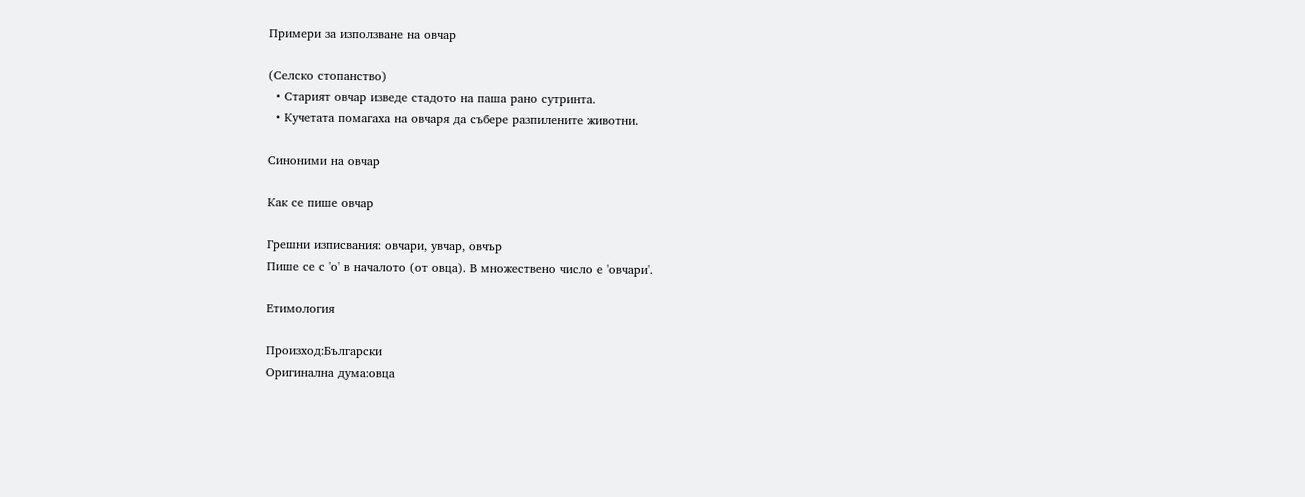Примери за използване на овчар

(Селско стопанство)
  • Старият овчар изведе стадото на паша рано сутринта.
  • Кучетата помагаха на овчаря да събере разпилените животни.

Синоними на овчар

Как се пише овчар

Грешни изписвания: овчари, увчар, овчър
Пише се с 'о' в началото (от овца). В множествено число е 'овчари'.

Етимология

Произход:Български
Оригинална дума:овца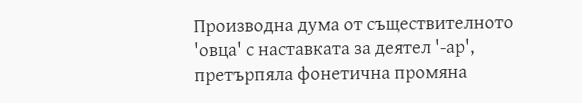Производна дума от съществителното 'овца' с наставката за деятел '-ар', претърпяла фонетична промяна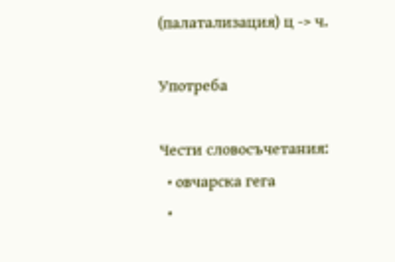(палатализация) ц -> ч.

Употреба

Чести словосъчетания:
  • овчарска гега
  •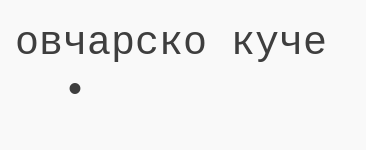овчарско куче
  •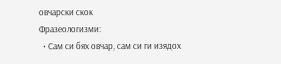овчарски скок
Фразеологизми:
  • Сам си бях овчар, сам си ги изядох